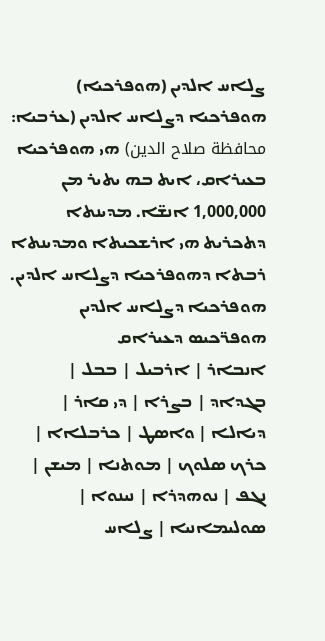ܨܠܐܚ ܐܠܕܝܢ (ܗܘܦܪܟܝܐ)
ܗܘܦܪܟܝܐ ܕܨܠܐܚ ܐܠܕܝܢ (ܥܪܒܝܐ: محافظة صلاح الدين) ܗܝ ܗܘܦܪܟܝܐ ܒܥܝܪܐܩ، ܐܝܬ ܒܗ ܝܬܝܪ ܡܢ 1,000,000 ܐܢܫ̈ܐ. ܡܕܝܢܬܐ ܕܬܟܪܝܬ ܗܝ ܐܪܫܟܝܬܐ ܘܡܕܝܢܬܐ ܪܒܬܐ ܕܗܘܦܪܟܝܐ ܕܨܠܐܚ ܐܠܕܝܢ.
ܗܘܦܪܟܝܐ ܕܨܠܐܚ ܐܠܕܝܢ
ܗܘܦܪ̈ܟܝܣ ܕܥܝܪܐܩ
ܐܢܒܐܪ | ܐܪܒܝܠ | ܒܒܠ | ܒܓܕܐܕ | ܒܨܪܐ | ܕܝ ܩܐܪ | ܕܝܐܠܐ | ܘܐܣܛ | ܟܪܒܠܐܐ | ܟܪܟ ܣܠܘܟ | ܡܘܬܢܐ | ܡܝܫܢ | ܢܓܦ | ܢܘܗܕܪܐ | ܢܝܢܘܐ | ܣܘܠܝܡܐܢܝܐ | ܨܠܐܚ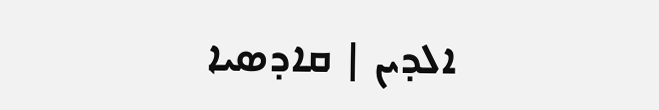ܐܠܕܝܢ | ܩܐܕܣܝܐ